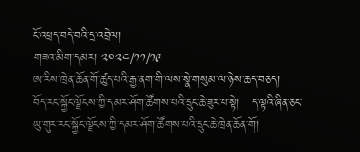ངོ་འཕྲད་བདེ་བའི་དྲ་འབྲེལ།
གཟའ་མིག་དམར། ༢༠༢༤/༡༡/༡༩
ཨ་རིས་ཁྲེན་ཆོན་གོ་ཚུད་པའི་རྒྱ་ནག་གི་ལས་སྣེ་གསུམ་ལ་ཉེས་ཆད་བཅད།
བོད་རང་སྐྱོང་ལྗོངས་ཀྱི་དམར་ཤོག་ཚོགས་པའི་དྲུང་ཆེ་ཟུར་པ་སྟེ།   ད་ལྟའི་ཞིན་ཅང་ཡུ་གུར་རང་སྐྱོང་ལྗོངས་ཀྱི་དམར་ཤོག་ཚོགས་པའི་དྲུང་ཆེ་ཁྲེན་ཆོན་གོ།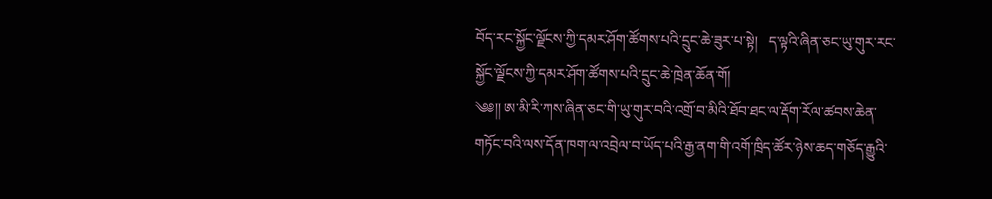བོད་རང་སྐྱོང་ལྗོངས་ཀྱི་དམར་ཤོག་ཚོགས་པའི་དྲུང་ཆེ་ཟུར་པ་སྟེ།   ད་ལྟའི་ཞིན་ཅང་ཡུ་གུར་རང་སྐྱོང་ལྗོངས་ཀྱི་དམར་ཤོག་ཚོགས་པའི་དྲུང་ཆེ་ཁྲེན་ཆོན་གོ།
༄༅།། ཨ་མི་རི་ཀས་ཞིན་ཅང་གི་ཡུ་གུར་བའི་འགྲོ་བ་མིའི་ཐོབ་ཐང་ལ་རྡོག་རོལ་ཚབས་ཆེན་གཏོང་བའི་ལས་དོན་ཁག་ལ་འབྲེལ་བ་ཡོད་པའི་རྒྱ་ནག་གི་འགོ་ཁྲིད་ཚོར་ཉེས་ཆད་གཅོད་རྒྱུའི་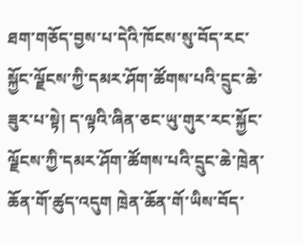ཐག་གཅོད་བྱས་པ་དེའི་ཁོངས་སུ་བོད་རང་སྐྱོང་ལྗོངས་ཀྱི་དམར་ཤོག་ཚོགས་པའི་དྲུང་ཆེ་ཟུར་པ་སྟེ། ད་ལྟའི་ཞིན་ཅང་ཡུ་གུར་རང་སྐྱོང་ལྗོངས་ཀྱི་དམར་ཤོག་ཚོགས་པའི་དྲུང་ཆེ་ཁྲེན་ཆོན་གོ་ཚུད་འདུག ཁྲེན་ཆོན་གོ་ཡིས་བོད་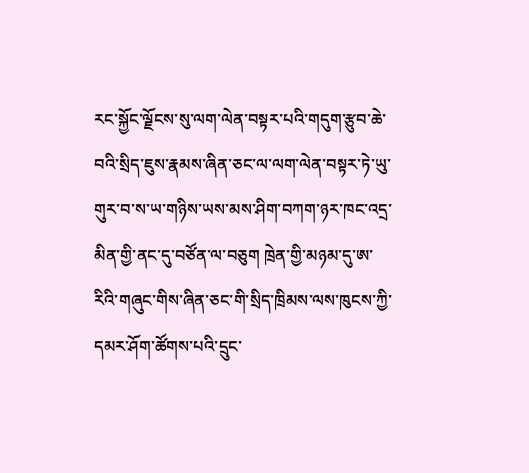རང་སྐྱོང་ལྗོངས་སུ་ལག་ལེན་བསྟར་པའི་གདུག་རྩུབ་ཆེ་བའི་སྲིད་ཇུས་རྣམས་ཞིན་ཅང་ལ་ལག་ལེན་བསྟར་ཏེ་ཡུ་གུར་བ་ས་ཡ་གཉིས་ཡས་མས་ཤིག་བཀག་ཉར་ཁང་འདྲ་མིན་གྱི་ནང་དུ་བཙོན་ལ་བཅུག ཁྲེན་གྱི་མཉམ་དུ་ཨ་རིའི་གཞུང་གིས་ཞིན་ཅང་གི་སྲིད་ཁྲིམས་ལས་ཁུངས་ཀྱི་དམར་ཤོག་ཚོགས་པའི་དྲུང་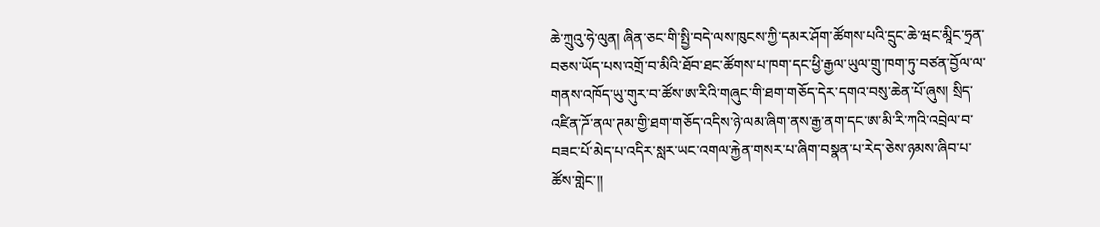ཆེ་ཀྲུའུ་ཧེ་ལུན། ཞིན་ཅང་གི་སྤྱི་བདེ་ལས་ཁུངས་ཀྱི་དམར་ཤོག་ཚོགས་པའི་དྲུང་ཆེ་ཝང་མཱིང་ཧྲན་བཅས་ཡོད་པས་འགྲོ་བ་མིའི་ཐོབ་ཐང་ཚོགས་པ་ཁག་དང་ཕྱི་རྒྱལ་ཡུལ་གྲུ་ཁག་ཏུ་བཙན་བྱོལ་ལ་གནས་འཁོད་ཡུ་གུར་བ་ཚོས་ཨ་རིའི་གཞུང་གི་ཐག་གཅོད་དེར་དགའ་བསུ་ཆེན་པོ་ཞུས། སྲིད་འཛིན་ཌོ་ནལ་ཊམ་གྱི་ཐག་གཅོད་འདིས་ཉེ་ལམ་ཞིག་ནས་རྒྱ་ནག་དང་ཨ་མི་རི་ཀའི་འབྲེལ་བ་བཟང་པོ་མེད་པ་འདིར་སླར་ཡང་འགལ་རྐྱེན་གསར་པ་ཞིག་བསྣན་པ་རེད་ཅེས་ཉམས་ཞིབ་པ་ཚོས་གླེང་།།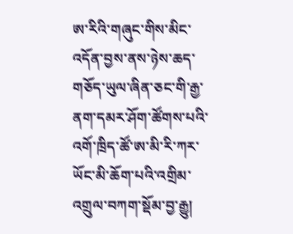ཨ་རིའི་གཞུང་གིས་མིང་འདོན་བྱས་ནས་ཉེས་ཆད་གཅོད་ཡུལ་ཞིན་ཅང་གི་རྒྱ་ནག་དམར་ཤོག་ཚོགས་པའི་འགོ་ཁྲིད་ཚོ་ཨ་མི་རི་ཀར་ཡོང་མི་ཆོག་པའི་འགྲིམ་འགྲུལ་བཀག་སྡོམ་བྱ་རྒྱུ།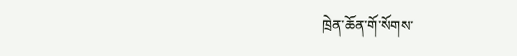ཁྲེན་ཆོན་གོ་སོགས་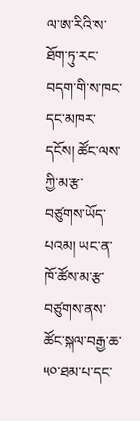ལ་ཨ་རིའི་ས་ཐོག་ཏུ་རང་བདག་གི་ས་ཁང་དང་མཁར་དངོས། ཚོང་ལས་ཀྱི་མ་རྩ་བཙུགས་ཡོད་པའམ། ཡང་ན་ཁོ་ཚོས་མ་རྩ་བཙུགས་ནས་ཚོང་སྐལ་བརྒྱ་ཆ་༥༠་ཐམ་པ་དང་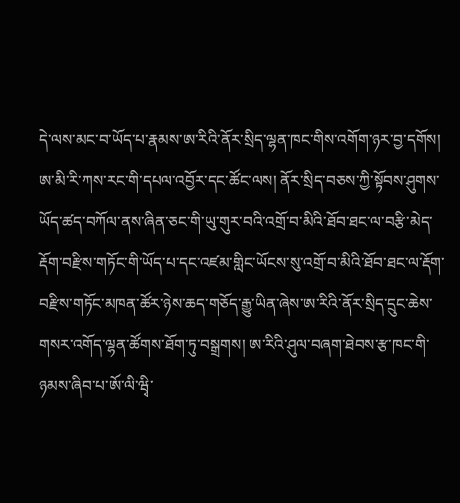དེ་ལས་མང་བ་ཡོད་པ་རྣམས་ཨ་རིའི་ནོར་སྲིད་ལྷན་ཁང་གིས་འགོག་ཉར་བྱ་དགོས། ཨ་མི་རི་ཀས་རང་གི་དཔལ་འབྱོར་དང་ཚོང་ལས། ནོར་སྲིད་བཅས་ཀྱི་སྟོབས་ཤུགས་ཡོད་ཚད་བཀོལ་ནས་ཞིན་ཅང་གི་ཡུ་གུར་བའི་འགྲོ་བ་མིའི་ཐོབ་ཐང་ལ་བརྩི་མེད་རྡོག་བརྫིས་གཏོང་གི་ཡོད་པ་དང་འཛམ་གླིང་ཡོངས་སུ་འགྲོ་བ་མིའི་ཐོབ་ཐང་ལ་རྡོག་བརྫིས་གཏོང་མཁན་ཚོར་ཉེས་ཆད་གཅོད་རྒྱུ་ཡིན་ཞེས་ཨ་རིའི་ནོར་སྲིད་དྲུང་ཆེས་གསར་འགོད་ལྷན་ཚོགས་ཐོག་ཏུ་བསྒྲགས། ཨ་རིའི་ཤུལ་བཞག་ཐེབས་རྩ་ཁང་གི་ཉམས་ཞིབ་པ་ཨོ་ལི་ཝྭི་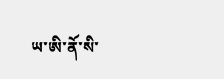ཡ་ཨི་ནོ་སི་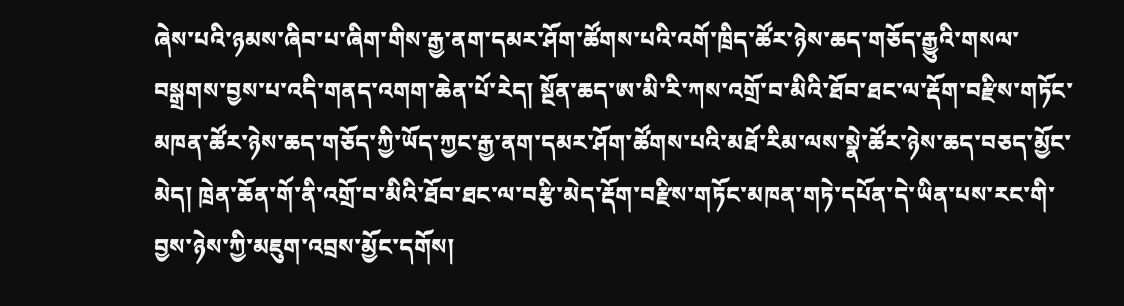ཞེས་པའི་ཉམས་ཞིབ་པ་ཞིག་གིས་རྒྱ་ནག་དམར་ཤོག་ཚོགས་པའི་འགོ་ཁྲིད་ཚོར་ཉེས་ཆད་གཅོད་རྒྱུའི་གསལ་བསྒྲགས་བྱས་པ་འདི་གནད་འགག་ཆེན་པོ་རེད། སྔོན་ཆད་ཨ་མི་རི་ཀས་འགྲོ་བ་མིའི་ཐོབ་ཐང་ལ་རྡོག་བརྫིས་གཏོང་མཁན་ཚོར་ཉེས་ཆད་གཅོད་ཀྱི་ཡོད་ཀྱང་རྒྱ་ནག་དམར་ཤོག་ཚོགས་པའི་མཐོ་རིམ་ལས་སྣེ་ཚོར་ཉེས་ཆད་བཅད་མྱོང་མེད། ཁྲེན་ཆོན་གོ་ནི་འགྲོ་བ་མིའི་ཐོབ་ཐང་ལ་བརྩི་མེད་རྡོག་བརྫིས་གཏོང་མཁན་གཏེ་དཔོན་དེ་ཡིན་པས་རང་གི་བྱས་ཉེས་ཀྱི་མཇུག་འབྲས་མྱོང་དགོས།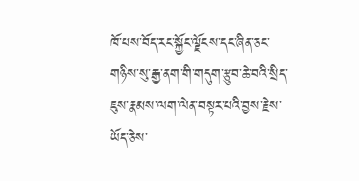ཁོ་པས་བོད་རང་སྐྱོང་ལྗོངས་དང་ཞིན་ཅང་གཉིས་སུ་རྒྱ་ནག་གི་གདུག་རྩུབ་ཆེ་བའི་སྲིད་ཇུས་རྣམས་ལག་ལེན་བསྟར་པའི་བྱས་རྗེས་ཡོད་ཅེས་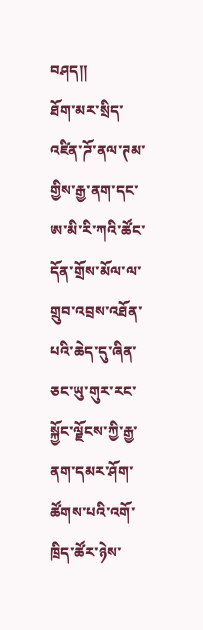བཤད།།
ཐོག་མར་སྲིད་འཛིན་ཌོ་ནལ་ཊམ་གྱིས་རྒྱ་ནག་དང་ཨ་མི་རི་ཀའི་ཚོང་དོན་གྲོས་མོལ་ལ་གྲུབ་འབྲས་འཐོན་པའི་ཆེད་དུ་ཞིན་ཅང་ཡུ་གུར་རང་སྐྱོང་ལྗོངས་ཀྱི་རྒྱ་ནག་དམར་ཤོག་ཚོགས་པའི་འགོ་ཁྲིད་ཚོར་ཉེས་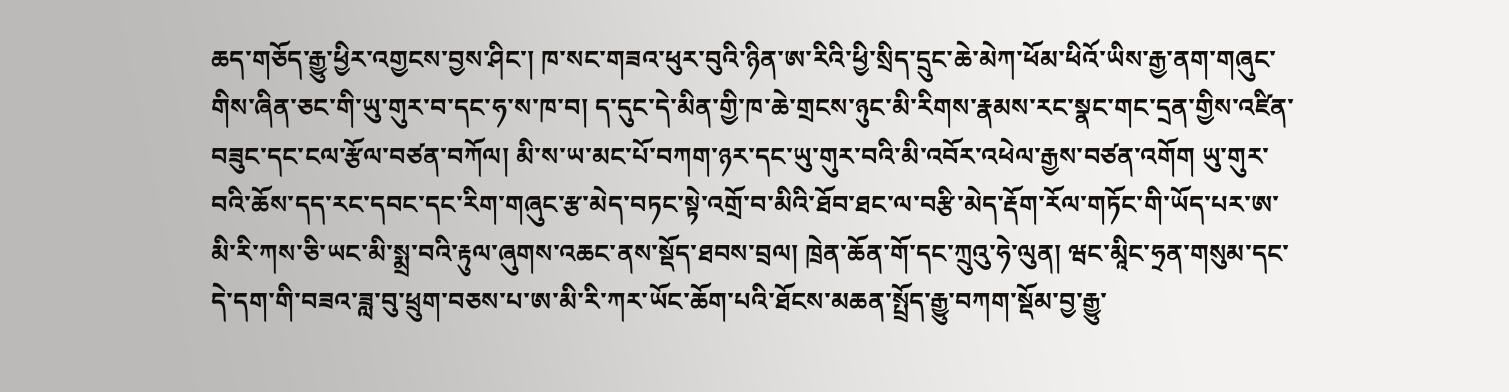ཆད་གཅོད་རྒྱུ་ཕྱིར་འགྱངས་བྱས་ཤིང་། ཁ་སང་གཟའ་ཕུར་བུའི་ཉིན་ཨ་རིའི་ཕྱི་སྲིད་དྲུང་ཆེ་མེཀ་ཕོམ་ཕིའོ་ཡིས་རྒྱ་ནག་གཞུང་གིས་ཞིན་ཅང་གི་ཡུ་གུར་བ་དང་ཧ་ས་ཁ་བ། ད་དུང་དེ་མིན་གྱི་ཁ་ཆེ་གྲངས་ཉུང་མི་རིགས་རྣམས་རང་སྣང་གང་དྲན་གྱིས་འཛིན་བཟུང་དང་ངལ་རྩོལ་བཙན་བཀོལ། མི་ས་ཡ་མང་པོ་བཀག་ཉར་དང་ཡུ་གུར་བའི་མི་འབོར་འཕེལ་རྒྱས་བཙན་འགོག ཡུ་གུར་བའི་ཆོས་དད་རང་དབང་དང་རིག་གཞུང་རྩ་མེད་བཏང་སྟེ་འགྲོ་བ་མིའི་ཐོབ་ཐང་ལ་བརྩི་མེད་རྡོག་རོལ་གཏོང་གི་ཡོད་པར་ཨ་མི་རི་ཀས་ཅི་ཡང་མི་སྨྲ་བའི་རྟུལ་ཞུགས་འཆང་ནས་སྡོད་ཐབས་བྲལ། ཁྲེན་ཆོན་གོ་དང་ཀྲུའུ་ཧེ་ལུན། ཝང་མཱིང་ཧྲན་གསུམ་དང་དེ་དག་གི་བཟའ་ཟླ་བུ་ཕྲུག་བཅས་པ་ཨ་མི་རི་ཀར་ཡོང་ཆོག་པའི་ཐོངས་མཆན་སྤྲོད་རྒྱུ་བཀག་སྡོམ་བྱ་རྒྱུ་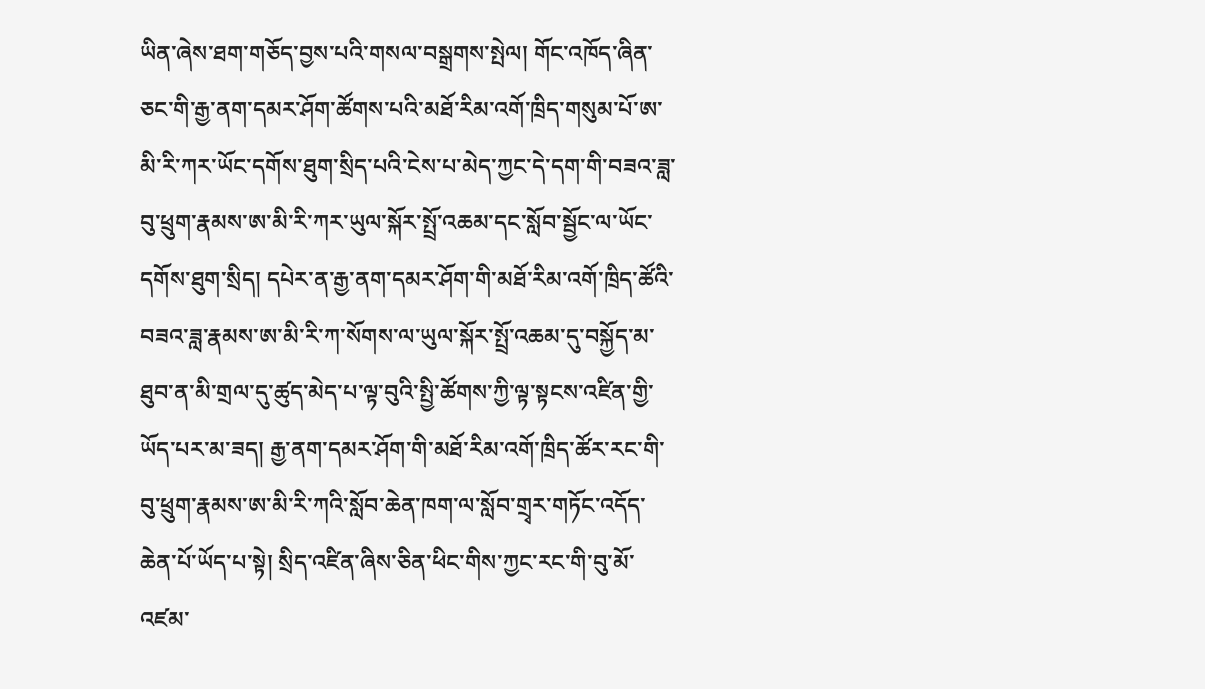ཡིན་ཞེས་ཐག་གཅོད་བྱས་པའི་གསལ་བསྒྲགས་སྤེལ། གོང་འཁོད་ཞིན་ཅང་གི་རྒྱ་ནག་དམར་ཤོག་ཚོགས་པའི་མཐོ་རིམ་འགོ་ཁྲིད་གསུམ་པོ་ཨ་མི་རི་ཀར་ཡོང་དགོས་ཐུག་སྲིད་པའི་ངེས་པ་མེད་ཀྱང་དེ་དག་གི་བཟའ་ཟླ་བུ་ཕྲུག་རྣམས་ཨ་མི་རི་ཀར་ཡུལ་སྐོར་སྤྲོ་འཆམ་དང་སློབ་སྦྱོང་ལ་ཡོང་དགོས་ཐུག་སྲིད། དཔེར་ན་རྒྱ་ནག་དམར་ཤོག་གི་མཐོ་རིམ་འགོ་ཁྲིད་ཚོའི་བཟའ་ཟླ་རྣམས་ཨ་མི་རི་ཀ་སོགས་ལ་ཡུལ་སྐོར་སྤྲོ་འཆམ་དུ་བསྐྱོད་མ་ཐུབ་ན་མི་གྲལ་དུ་ཚུད་མེད་པ་ལྟ་བུའི་སྤྱི་ཚོགས་ཀྱི་ལྟ་སྟངས་འཛིན་གྱི་ཡོད་པར་མ་ཟད། རྒྱ་ནག་དམར་ཤོག་གི་མཐོ་རིམ་འགོ་ཁྲིད་ཚོར་རང་གི་བུ་ཕྲུག་རྣམས་ཨ་མི་རི་ཀའི་སློབ་ཆེན་ཁག་ལ་སློབ་གྲྭར་གཏོང་འདོད་ཆེན་པོ་ཡོད་པ་སྟེ། སྲིད་འཛིན་ཞིས་ཅིན་ཕིང་གིས་ཀྱང་རང་གི་བུ་མོ་འཛམ་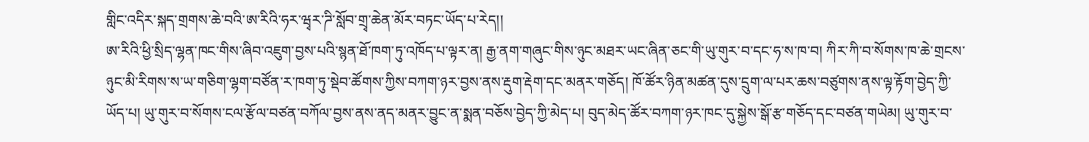གླིང་འདིར་སྐད་གྲགས་ཆེ་བའི་ཨ་རིའི་ཧར་ཝྭར་ཌི་སློབ་གྲྭ་ཆེན་མོར་བཏང་ཡོད་པ་རེད།།
ཨ་རིའི་ཕྱི་སྲིད་ལྷན་ཁང་གིས་ཞིབ་འཇུག་བྱས་པའི་སྙན་ཐོ་ཁག་ཏུ་འཁོད་པ་ལྟར་ན། རྒྱ་ནག་གཞུང་གིས་ཉུང་མཐར་ཡང་ཞིན་ཅང་གི་ཡུ་གུར་བ་དང་ཧ་ས་ཁ་བ། ཀིར་ཀི་བ་སོགས་ཁ་ཆེ་གྲངས་ཉུང་མི་རིགས་ས་ཡ་གཅིག་ལྷག་བཙོན་ར་ཁག་ཏུ་སྡེབ་ཚོགས་ཀྱིས་བཀག་ཉར་བྱས་ནས་རྡུག་རྡེག་དང་མནར་གཅོད། ཁོ་ཚོར་ཉིན་མཚན་དུས་དྲུག་ལ་པར་ཆས་བཙུགས་ནས་ལྟ་རྟོག་བྱེད་ཀྱི་ཡོད་པ། ཡུ་གུར་བ་སོགས་ངལ་རྩོལ་བཙན་བཀོལ་བྱས་ནས་ནད་མནར་བྱུང་ན་སྨན་བཅོས་བྱེད་ཀྱི་མེད་པ། བུད་མེད་ཚོར་བཀག་ཉར་ཁང་དུ་སྐྱེས་སྒོ་རྩ་གཅོད་དང་བཙན་གཡེམ། ཡུ་གུར་བ་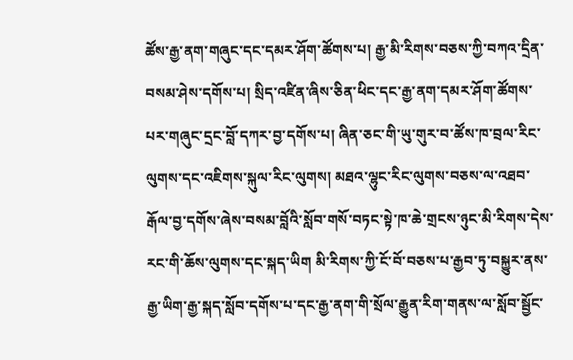ཚོས་རྒྱ་ནག་གཞུང་དང་དམར་ཤོག་ཚོགས་པ། རྒྱ་མི་རིགས་བཅས་ཀྱི་བཀའ་དྲིན་བསམ་ཤེས་དགོས་པ། སྲིད་འཛིན་ཞིས་ཅིན་ཕིང་དང་རྒྱ་ནག་དམར་ཤོག་ཚོགས་པར་གཞུང་དྲང་བློ་དཀར་བྱ་དགོས་པ། ཞིན་ཅང་གི་ཡུ་གུར་བ་ཚོས་ཁ་བྲལ་རིང་ལུགས་དང་འཇིགས་སྐུལ་རིང་ལུགས། མཐའ་ལྷུང་རིང་ལུགས་བཅས་ལ་འཐབ་རྒོལ་བྱ་དགོས་ཞེས་བསམ་བློའི་སློབ་གསོ་བཏང་སྟེ་ཁ་ཆེ་གྲངས་ཉུང་མི་རིགས་དེས་རང་གི་ཆོས་ལུགས་དང་སྐད་ཡིག མི་རིགས་ཀྱི་ངོ་བོ་བཅས་པ་རྒྱབ་ཏུ་བསྐྱུར་ནས་རྒྱ་ཡིག་རྒྱ་སྐད་སློབ་དགོས་པ་དང་རྒྱ་ནག་གི་སྲོལ་རྒྱུན་རིག་གནས་ལ་སློབ་སྦྱོང་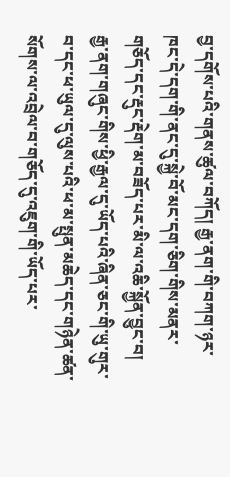བྱ་དགོས་པའི་གནས་ཚུལ་བཀོད། རྒྱ་ནག་གི་བཀག་ཉར་ཁང་དེ་དག་གི་ནང་དུ་སྐྱེ་བོ་མང་དག་ཅིག་གིས་མནར་གཅོད་དང་རྡུང་རྡེག་མ་བཟོད་པར་མི་ལ་འཆི་སྐྱོན་བྱུང་བ། རྒྱ་ནག་གཞུང་གིས་ཕྱི་རྒྱལ་དུ་ཡོད་པའི་ཞིན་ཅང་གི་ཡུ་གུར་བ་དང་ཕ་ཡུལ་དུ་ལུས་པའི་ཕ་མ་སྤུན་མཆེད་དང་གཉེན་ཚན་སོགས་ལ་འབྲེལ་བ་གཅོད་དུ་འཇུག་གི་ཡོད་པར་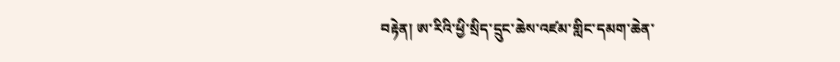བརྟེན། ཨ་རིའི་ཕྱི་སྲིད་དྲུང་ཆེས་འཛམ་གླིང་དམག་ཆེན་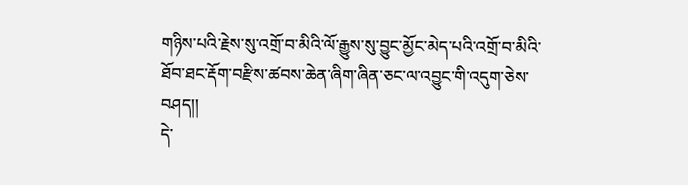གཉིས་པའི་རྗེས་སུ་འགྲོ་བ་མིའི་ལོ་རྒྱུས་སུ་བྱུང་མྱོང་མེད་པའི་འགྲོ་བ་མིའི་ཐོབ་ཐང་རྡོག་བརྫིས་ཚབས་ཆེན་ཞིག་ཞིན་ཅང་ལ་འབྱུང་གི་འདུག་ཅེས་བཤད།།
དེ་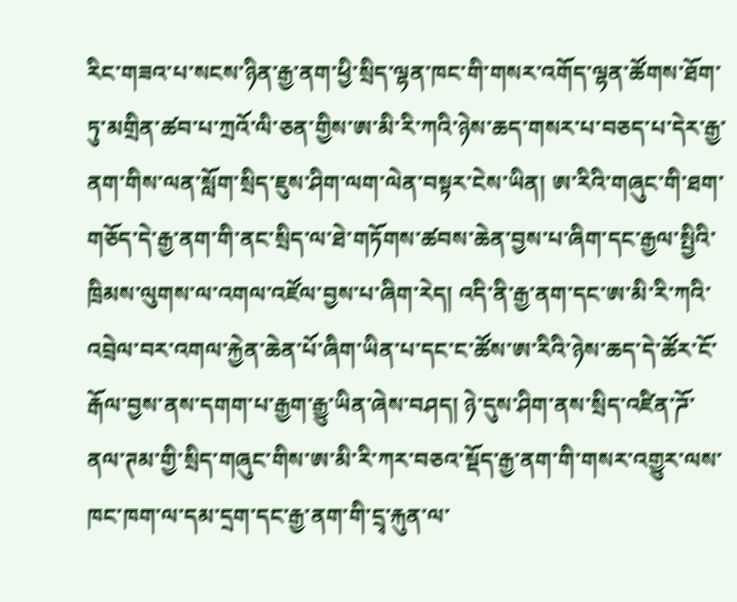རིང་གཟའ་པ་སངས་ཉིན་རྒྱ་ནག་ཕྱི་སྲིད་ལྷན་ཁང་གི་གསར་འགོད་ལྷན་ཚོགས་ཐོག་ཏུ་མགྲིན་ཚབ་པ་ཀྲའོ་ལི་ཅན་གྱིས་ཨ་མི་རི་ཀའི་ཉེས་ཆད་གསར་པ་བཅད་པ་དེར་རྒྱ་ནག་གིས་ལན་སློག་སྲིད་ཇུས་ཤིག་ལག་ལེན་བསྟར་ངེས་ཡིན། ཨ་རིའི་གཞུང་གི་ཐག་གཅོད་དེ་རྒྱ་ནག་གི་ནང་སྲིད་ལ་ཐེ་གཏོགས་ཚབས་ཆེན་བྱས་པ་ཞིག་དང་རྒྱལ་སྤྱིའི་ཁྲིམས་ལུགས་ལ་འགལ་འཛོལ་བྱས་པ་ཞིག་རེད། འདི་ནི་རྒྱ་ནག་དང་ཨ་མི་རི་ཀའི་འབྲེལ་བར་འགལ་རྐྱེན་ཆེན་པོ་ཞིག་ཡིན་པ་དང་ང་ཚོས་ཨ་རིའི་ཉེས་ཆད་དེ་ཚོར་ངོ་རྒོལ་བྱས་ནས་དགག་པ་རྒྱག་རྒྱུ་ཡིན་ཞེས་བཤད། ཉེ་དུས་ཤིག་ནས་སྲིད་འཛིན་ཌོ་ནལ་ཊམ་གྱི་སྲིད་གཞུང་གིས་ཨ་མི་རི་ཀར་བཅའ་སྡོད་རྒྱ་ནག་གི་གསར་འགྱུར་ལས་ཁང་ཁག་ལ་དམ་དྲག་དང་རྒྱ་ནག་གི་དྲྭ་རྐུན་ལ་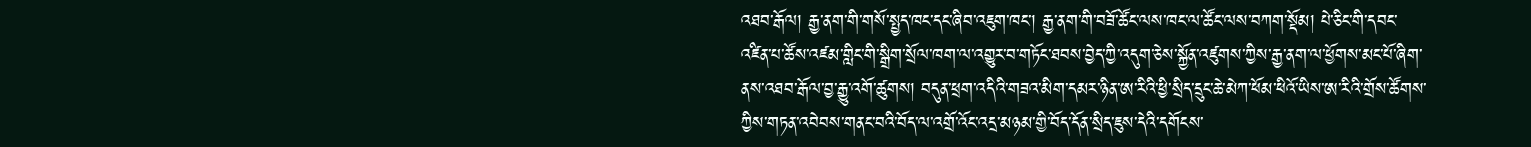འཐབ་རྒོལ། རྒྱ་ནག་གི་གསོ་སྤྱད་ཁང་དང་ཞིབ་འཇུག་ཁང་། རྒྱ་ནག་གི་བཟོ་ཚོང་ལས་ཁང་ལ་ཚོང་ལས་བཀག་སྡོམ། པེ་ཅིང་གི་དབང་འཛིན་པ་ཚོས་འཛམ་གླིང་གི་སྒྲིག་སྲོལ་ཁག་ལ་འགྱུར་བ་གཏོང་ཐབས་བྱེད་ཀྱི་འདུག་ཅེས་སྐྱོན་འཛུགས་ཀྱིས་རྒྱ་ནག་ལ་ཕྱོགས་མང་པོ་ཞིག་ནས་འཐབ་རྒོལ་བྱ་རྒྱུ་འགོ་ཚུགས། བདུན་ཕྲག་འདིའི་གཟའ་མིག་དམར་ཉིན་ཨ་རིའི་ཕྱི་སྲིད་དྲུང་ཆེ་མེཀ་ཕོམ་ཕིའོ་ཡིས་ཨ་རིའི་གྲོས་ཚོགས་ཀྱིས་གཏན་འབེབས་གནང་བའི་བོད་ལ་འགྲོ་འོང་འདྲ་མཉམ་གྱི་བོད་དོན་སྲིད་ཇུས་དེའི་དགོངས་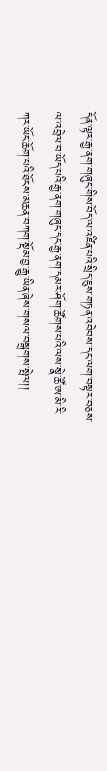དོན་ལྟར་རྒྱ་ནག་གཞུང་གིས་བོད་ལ་འཛིན་པའི་སྲིད་ཇུས་གཏན་འབེབས་དང་ལག་བསྟར་བཅས་ལ་འབྲེལ་བ་ཡོད་པའི་རྒྱ་ནག་གཞུང་དང་རྒྱ་ནག་དམར་ཤོག་ཚོགས་པའི་ལས་སྣེ་ཚོ་ཨ་མི་རི་ཀར་ཡོང་ཆོག་པའི་ཐོངས་མཆན་བཀག་སྡོམ་བྱ་རྒྱུ་ཡིན་ཞེས་གསལ་བསྒྲགས་སྤེལ།།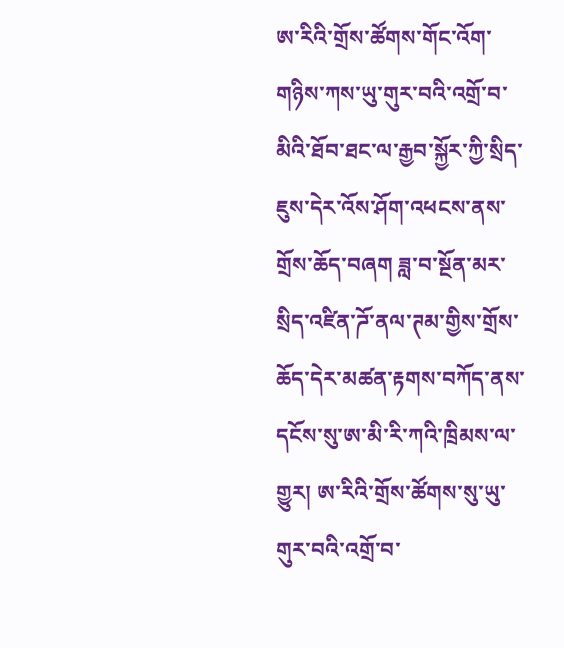ཨ་རིའི་གྲོས་ཚོགས་གོང་འོག་གཉིས་ཀས་ཡུ་གུར་བའི་འགྲོ་བ་མིའི་ཐོབ་ཐང་ལ་རྒྱབ་སྐྱོར་ཀྱི་སྲིད་ཇུས་དེར་འོས་ཤོག་འཕངས་ནས་གྲོས་ཆོད་བཞག ཟླ་བ་སྔོན་མར་སྲིད་འཛིན་ཌོ་ནལ་ཊམ་གྱིས་གྲོས་ཆོད་དེར་མཚན་རྟགས་བཀོད་ནས་དངོས་སུ་ཨ་མི་རི་ཀའི་ཁྲིམས་ལ་གྱུར། ཨ་རིའི་གྲོས་ཚོགས་སུ་ཡུ་གུར་བའི་འགྲོ་བ་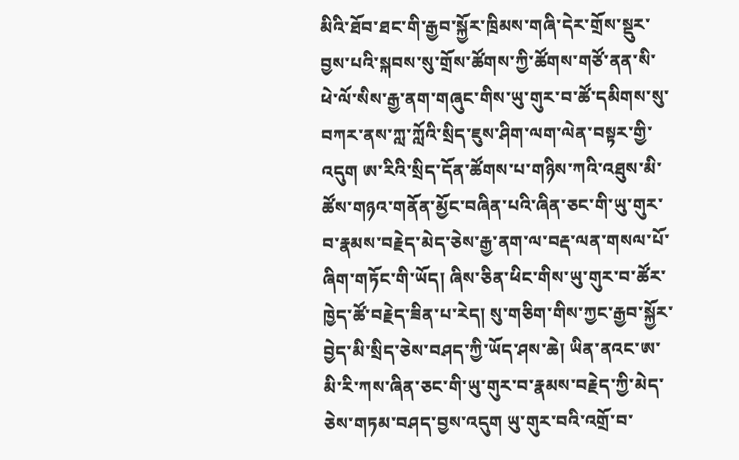མིའི་ཐོབ་ཐང་གི་རྒྱབ་སྐྱོར་ཁྲིམས་གཞི་དེར་གྲོས་སྡུར་བྱས་པའི་སྐབས་སུ་གྲོས་ཚོགས་ཀྱི་ཚོགས་གཙོ་ནན་སི་ཕེ་ལོ་སིས་རྒྱ་ནག་གཞུང་གིས་ཡུ་གུར་བ་ཚོ་དམིགས་སུ་བཀར་ནས་ཀླ་ཀློའི་སྲིད་ཇུས་ཤིག་ལག་ལེན་བསྟར་གྱི་འདུག ཨ་རིའི་སྲིད་དོན་ཚོགས་པ་གཉིས་ཀའི་འཐུས་མི་ཚོས་གཉའ་གནོན་མྱོང་བཞིན་པའི་ཞིན་ཅང་གི་ཡུ་གུར་བ་རྣམས་བརྗེད་མེད་ཅེས་རྒྱ་ནག་ལ་བརྡ་ལན་གསལ་པོ་ཞིག་གཏོང་གི་ཡོད། ཞིས་ཅིན་ཕིང་གིས་ཡུ་གུར་བ་ཚོར་ཁྱེད་ཚོ་བརྗེད་ཟིན་པ་རེད། སུ་གཅིག་གིས་ཀྱང་རྒྱབ་སྐྱོར་བྱེད་མི་སྲིད་ཅེས་བཤད་ཀྱི་ཡོད་ཤས་ཆེ། ཡིན་ནའང་ཨ་མི་རི་ཀས་ཞིན་ཅང་གི་ཡུ་གུར་བ་རྣམས་བརྗེད་ཀྱི་མེད་ཅེས་གཏམ་བཤད་བྱས་འདུག ཡུ་གུར་བའི་འགྲོ་བ་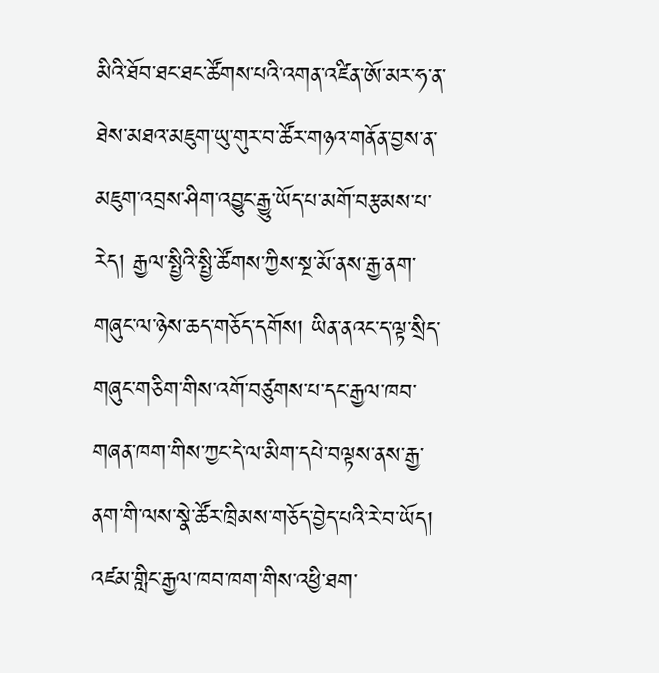མིའི་ཐོབ་ཐང་ཐང་ཚོགས་པའི་འགན་འཛིན་ཨོ་མར་ཧ་ན་ཐེས་མཐའ་མཇུག་ཡུ་གུར་བ་ཚོར་གཉའ་གནོན་བྱས་ན་མཇུག་འབྲས་ཤིག་འབྱུང་རྒྱུ་ཡོད་པ་མགོ་བརྩམས་པ་རེད། རྒྱལ་སྤྱིའི་སྤྱི་ཚོགས་ཀྱིས་སྔ་མོ་ནས་རྒྱ་ནག་གཞུང་ལ་ཉེས་ཆད་གཅོད་དགོས། ཡིན་ནའང་ད་ལྟ་སྲིད་གཞུང་གཅིག་གིས་འགོ་བཙུགས་པ་དང་རྒྱལ་ཁབ་གཞན་ཁག་གིས་ཀྱང་དེ་ལ་མིག་དཔེ་བལྟས་ནས་རྒྱ་ནག་གི་ལས་སྣེ་ཚོར་ཁྲིམས་གཅོད་བྱེད་པའི་རེ་བ་ཡོད། འཛམ་གླིང་རྒྱལ་ཁབ་ཁག་གིས་འཕྱི་ཐག་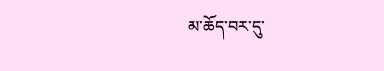མ་ཆོད་བར་དུ་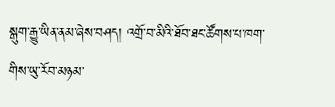སྒུག་རྒྱུ་ཡིན་ནམ་ཞེས་བཤད། འགྲོ་བ་མིའི་ཐོབ་ཐང་ཚོགས་པ་ཁག་གིས་ཡུ་རོབ་མཉམ་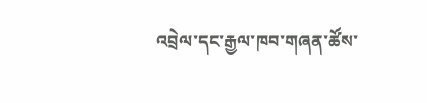འབྲེལ་དང་རྒྱལ་ཁབ་གཞན་ཚོས་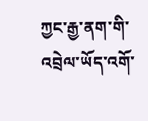ཀྱང་རྒྱ་ནག་གི་འབྲེལ་ཡོད་འགོ་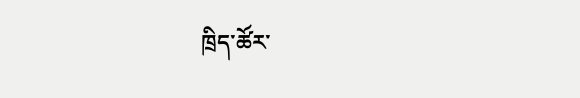ཁྲིད་ཚོར་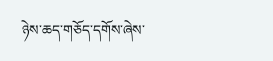ཉེས་ཆད་གཅོད་དགོས་ཞེས་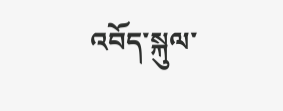འབོད་སྐུལ་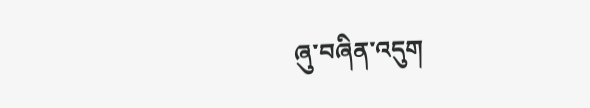ཞུ་བཞིན་འདུག